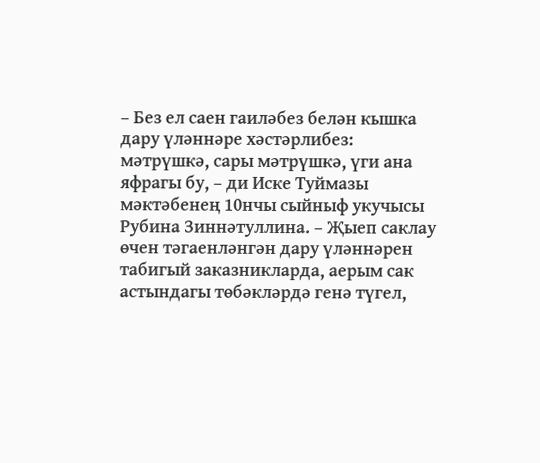– Без ел саен гаиләбез белән кышка дару үләннәре хәстәрлибез: мәтрүшкә, сары мәтрүшкә, үги ана яфрагы бу, – ди Иске Туймазы мәктәбенең 10нчы сыйныф укучысы Рубина Зиннәтуллина. – Җыеп саклау өчен тәгаенләнгән дару үләннәрен табигый заказникларда, аерым сак астындагы төбәкләрдә генә түгел,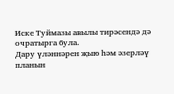Иске Туймазы авылы тирәсендә дә очратырга була.
Дару үләннәрен җыю һәм әзерләү планын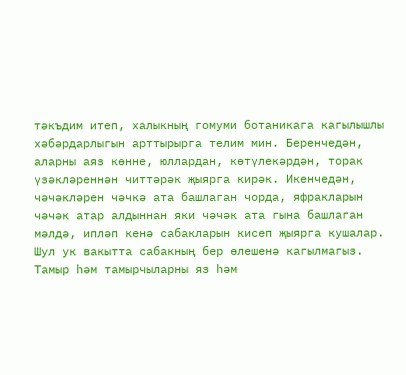тәкъдим итеп, халыкның гомуми ботаникага кагылышлы хәбәрдарлыгын арттырырга телим мин. Беренчедән, аларны аяз көнне, юллардан, көтүлекәрдән, торак үзәкләреннән читтәрәк җыярга кирәк. Икенчедән, чәчәкләрен чәчкә ата башлаган чорда, яфракларын чәчәк атар алдыннан яки чәчәк ата гына башлаган мәлдә, ипләп кенә сабакларын кисеп җыярга кушалар. Шул ук вакытта сабакның бер өлешенә кагылмагыз. Тамыр һәм тамырчыларны яз һәм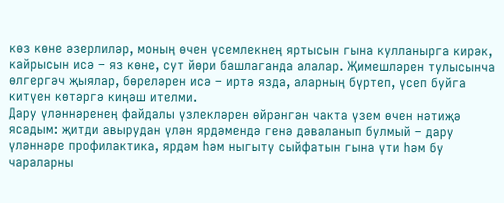көз көне әзерлиләр, моның өчен үсемлекнең яртысын гына кулланырга кирәк, кайрысын исә – яз көне, сут йөри башлаганда алалар. Җимешләрен тулысынча өлгергәч җыялар, бөреләрен исә – иртә язда, аларның бүртеп, үсеп буйга китүен көтәргә киңәш ителми.
Дару үләннәренең файдалы үзлекләрен өйрәнгән чакта үзем өчен нәтиҗә ясадым: җитди авырудан үлән ярдәмендә генә дәваланып булмый – дару үләннәре профилактика, ярдәм һәм ныгыту сыйфатын гына үти һәм бу чараларны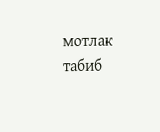мотлак табиб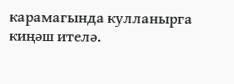карамагында кулланырга киңәш ителә.